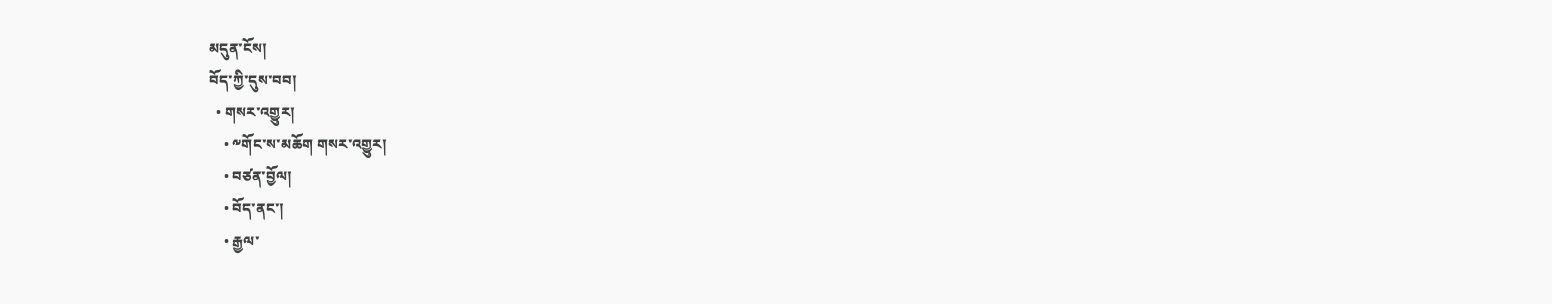མདུན་ངོས།
བོད་ཀྱི་དུས་བབ།
  • གསར་འགྱུར།
    • ༸གོང་ས་མཆོག གསར་འགྱུར།
    • བཙན་བྱོལ།
    • བོད་ནང་།
    • རྒྱལ་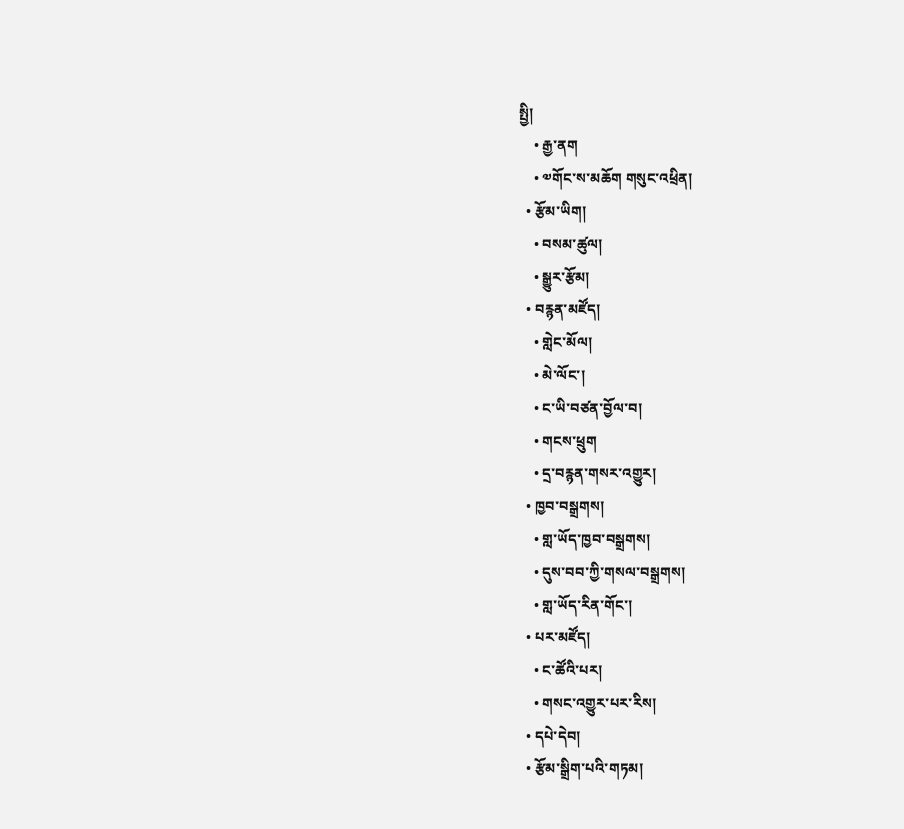སྤྱི།
    • རྒྱ་ནག
    • ༧གོང་ས་མཆོག གསུང་འཕྲིན།
  • རྩོམ་ཡིག།
    • བསམ་ཚུལ།
    • སྒྱུར་རྩོམ།
  • བརྙན་མཛོད།
    • གླེང་མོལ།
    • མེ་ལོང་།
    • ང་ཡི་བཙན་བྱོལ་བ།
    • གངས་ཕྲུག
    • དྲ་བརྙན་གསར་འགྱུར།
  • ཁྱབ་བསྒྲགས།
    • གླ་ཡོད་ཁྱབ་བསྒྲགས།
    • དུས་བབ་ཀྱི་གསལ་བསྒྲགས།
    • གླ་ཡོད་རིན་གོང་།
  • པར་མཛོད།
    • ང་ཚོའི་པར།
    • གསང་འགྱུར་པར་རིས།
  • དཔེ་དེབ།
  • རྩོམ་སྒྲིག་པའི་གཏམ།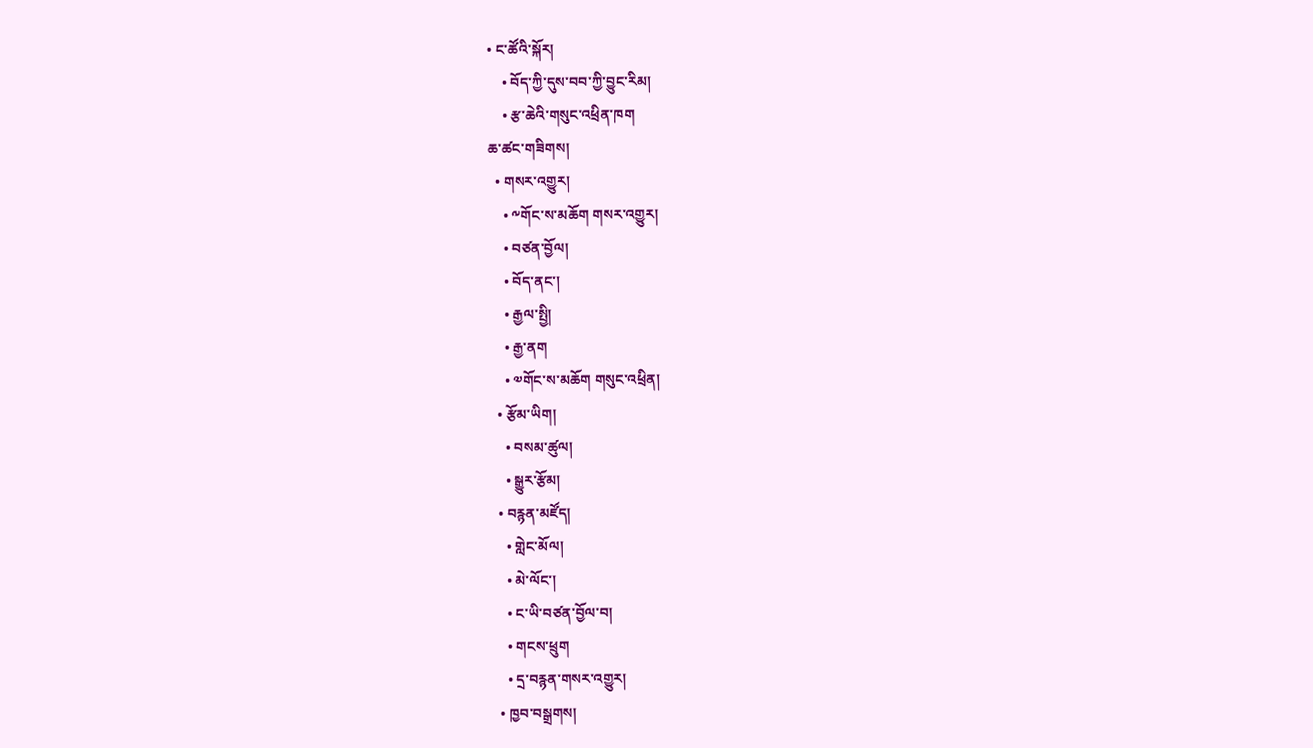• ང་ཚོའི་སྐོར།
    • བོད་ཀྱི་དུས་བབ་ཀྱི་བྱུང་རིམ།
    • རྩ་ཆེའི་གསུང་འཕྲིན་ཁག
ཆ་ཚང་གཟིགས།
  • གསར་འགྱུར།
    • ༸གོང་ས་མཆོག གསར་འགྱུར།
    • བཙན་བྱོལ།
    • བོད་ནང་།
    • རྒྱལ་སྤྱི།
    • རྒྱ་ནག
    • ༧གོང་ས་མཆོག གསུང་འཕྲིན།
  • རྩོམ་ཡིག།
    • བསམ་ཚུལ།
    • སྒྱུར་རྩོམ།
  • བརྙན་མཛོད།
    • གླེང་མོལ།
    • མེ་ལོང་།
    • ང་ཡི་བཙན་བྱོལ་བ།
    • གངས་ཕྲུག
    • དྲ་བརྙན་གསར་འགྱུར།
  • ཁྱབ་བསྒྲགས།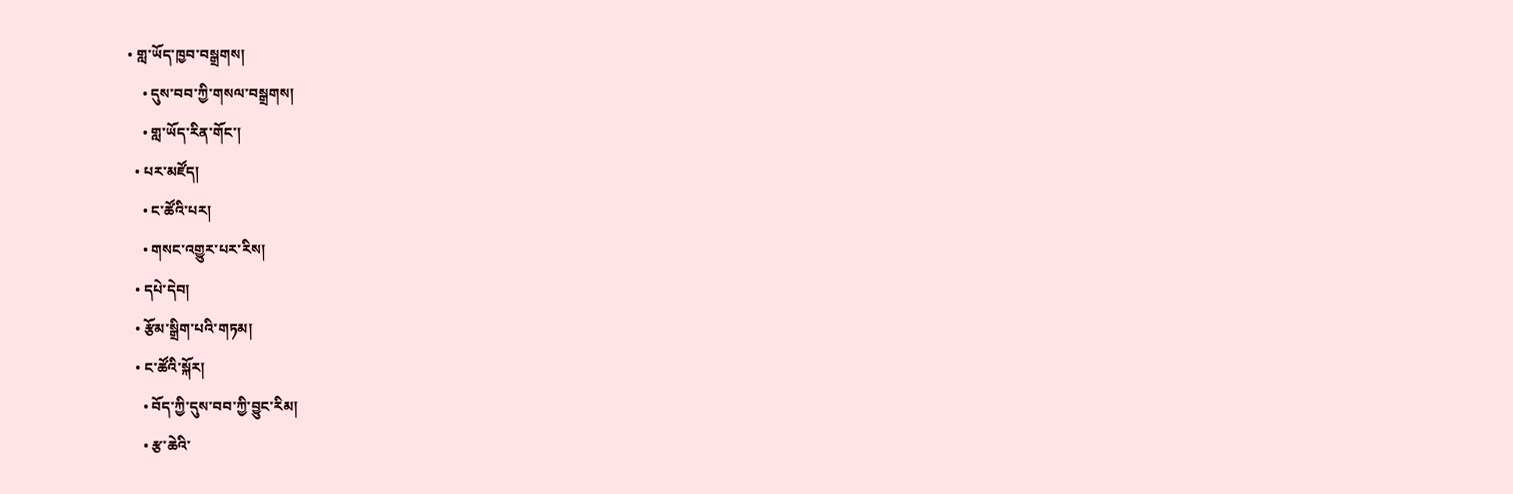• གླ་ཡོད་ཁྱབ་བསྒྲགས།
    • དུས་བབ་ཀྱི་གསལ་བསྒྲགས།
    • གླ་ཡོད་རིན་གོང་།
  • པར་མཛོད།
    • ང་ཚོའི་པར།
    • གསང་འགྱུར་པར་རིས།
  • དཔེ་དེབ།
  • རྩོམ་སྒྲིག་པའི་གཏམ།
  • ང་ཚོའི་སྐོར།
    • བོད་ཀྱི་དུས་བབ་ཀྱི་བྱུང་རིམ།
    • རྩ་ཆེའི་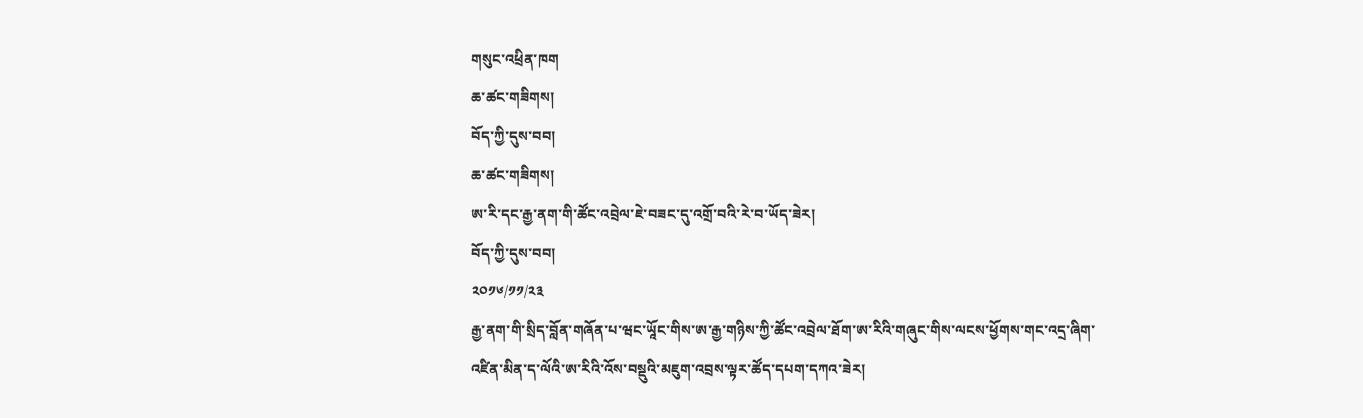གསུང་འཕྲིན་ཁག
ཆ་ཚང་གཟིགས།
བོད་ཀྱི་དུས་བབ།
ཆ་ཚང་གཟིགས།
ཨ་རི་དང་རྒྱ་ནག་གི་ཚོང་འབྲེལ་ཇེ་བཟང་དུ་འགྲོ་བའི་རེ་བ་ཡོད་ཟེར།
བོད་ཀྱི་དུས་བབ།
༢༠༡༦/༡༡/༢༣
རྒྱ་ནག་གི་སྲིད་བློན་གཞོན་པ་ཝང་ཡཱོང་གིས་ཨ་རྒྱ་གཉིས་ཀྱི་ཚོང་འབྲེལ་ཐོག་ཨ་རིའི་གཞུང་གིས་ལངས་ཕྱོགས་གང་འདྲ་ཞིག་འཛིན་མིན་ད་ལོའི་ཨ་རིའི་འོས་བསྡུའི་མཇུག་འབྲས་ལྟར་ཚོད་དཔག་དཀའ་ཟེར།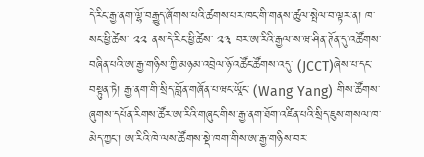དེ་རིང་རྒྱ་ནག་ལྷོ་བརྒྱུད་ཞོགས་པའི་ཚགས་པར་ཁང་གི་གནས་ཚུལ་སྤེལ་བ་ལྟར་ན། ཁ་སང་ཕྱི་ཚེས་ ༢༢ ནས་དེ་རིང་ཕྱི་ཚེས་ ༢༣ བར་ཨ་རིའི་རྒྱལ་ས་ཝ་ཤིན་ཊོན་དུ་འཚོགས་བཞིན་པའི་ཨ་རྒྱ་གཉིས་ཀྱི་མཉམ་འབྲེལ་ཉོ་འཚོང་ཚོགས་འདུ་ (JCCT)ཞེས་པ་དང་བསྟུན་ཏེ། རྒྱ་ནག་གི་སྲིད་བློན་གཞོན་པ་ཝང་ཡཱོང་ (Wang Yang) གིས་ཚོགས་ཞུགས་དཔོན་རིགས་ཚོར་ཨ་རིའི་གཞུང་གིས་རྒྱ་ནག་ཐོག་འཛིན་པའི་སྲིད་ཇུས་གསལ་ཁ་མེད་ཀྱང་། ཨ་རིའི་ཁེ་ལས་ཚོགས་སྡེ་ཁག་གིས་ཨ་རྒྱ་གཉིས་བར་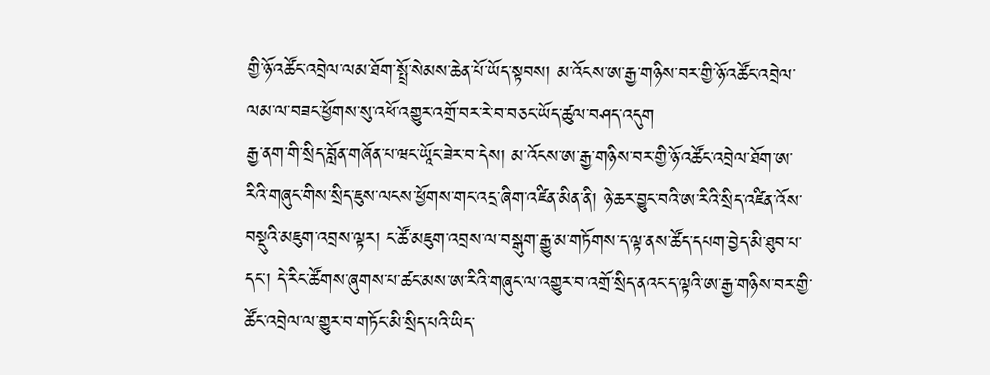གྱི་ཉོ་འཚོང་འབྲེལ་ལམ་ཐོག་སྤྲོ་སེམས་ཆེན་པོ་ཡོད་སྟབས། མ་འོངས་ཨ་རྒྱ་གཉིས་བར་གྱི་ཉོ་འཚོང་འབྲེལ་ལམ་ལ་བཟང་ཕྱོགས་སུ་འཕོ་འགྱུར་འགྲོ་བར་རེ་བ་བཅང་ཡོད་ཚུལ་བཤད་འདུག
རྒྱ་ནག་གི་སྲིད་བློན་གཞོན་པ་ཝང་ཡཱོང་ཟེར་བ་དེས། མ་འོངས་ཨ་རྒྱ་གཉིས་བར་གྱི་ཉོ་འཚོང་འབྲེལ་ཐོག་ཨ་རིའི་གཞུང་གིས་སྲིད་ཇུས་ལངས་ཕྱོགས་གང་འདྲ་ཞིག་འཛིན་མིན་ནི། ཉེ་ཆར་བྱུང་བའི་ཨ་རིའི་སྲིད་འཛིན་འོས་བསྡུའི་མཇུག་འབྲས་ལྟར། ང་ཚོ་མཇུག་འབྲས་ལ་བསྒུག་རྒྱུ་མ་གཏོགས་ད་ལྟ་ནས་ཚོད་དཔག་བྱེད་མི་ཐུབ་པ་དང་། དེ་རིང་ཚོགས་ཞུགས་པ་ཚང་མས་ཨ་རིའི་གཞུང་ལ་འགྱུར་བ་འགྲོ་སྲིད་ནའང་ད་ལྟའི་ཨ་རྒྱ་གཉིས་བར་གྱི་ཚོང་འབྲེལ་ལ་གྱུར་བ་གཏོང་མི་སྲིད་པའི་ཡིད་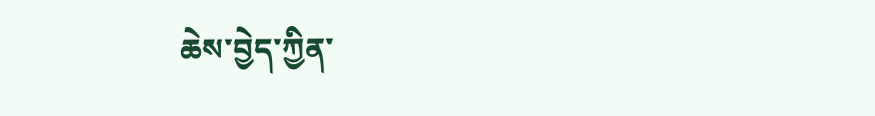ཆེས་བྱེད་ཀྱིན་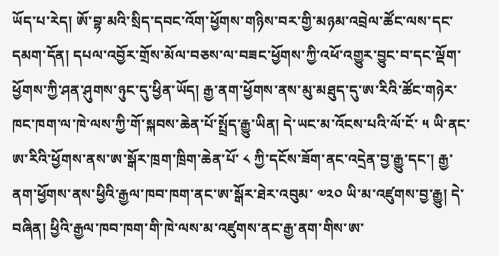ཡོད་པ་རེད། ཨོ་བྷ་མའི་སྲིད་དབང་འོག་ཕྱོགས་གཉིས་བར་གྱི་མཉམ་འབྲེལ་ཚོང་ལས་དང་དམག་དོན། དཔལ་འབྱོར་གྲོས་མོལ་བཅས་ལ་བཟང་ཕྱོགས་ཀྱི་འཕོ་འགྱུར་བྱུང་བ་དང་ལྡོག་ཕྱོགས་ཀྱི་ཤན་ཤུགས་ཉུང་དུ་ཕྱིན་ཡོད། རྒྱ་ནག་ཕྱོགས་ནས་མུ་མཐུད་དུ་ཨ་རིའི་ཚོང་གཉེར་ཁང་ཁག་ལ་ཁེ་ལས་ཀྱི་གོ་སྐབས་ཆེན་པོ་སྤྲོད་རྒྱུ་ཡིན། དེ་ཡང་མ་འོངས་པའི་ལོ་ངོ་ ༥ ཡི་ནང་ཨ་རིའི་ཕྱོགས་ནས་ཨ་སྒོར་ཁྲག་ཁྲིག་ཆེན་པོ་ ༨ ཀྱི་དངོས་ཟོག་ནང་འདྲེན་བྱ་རྒྱུ་དང་། རྒྱ་ནག་ཕྱོགས་ནས་ཕྱིའི་རྒྱལ་ཁབ་ཁག་ནང་ཨ་སྒོར་ཐེར་འབུམ་ ༧༢༠ ཡི་མ་འཛུགས་བྱ་རྒྱུ། དེ་བཞིན། ཕྱིའི་རྒྱལ་ཁབ་ཁག་གི་ཁེ་ལས་མ་འཛུགས་ནང་རྒྱ་ནག་གིས་ཨ་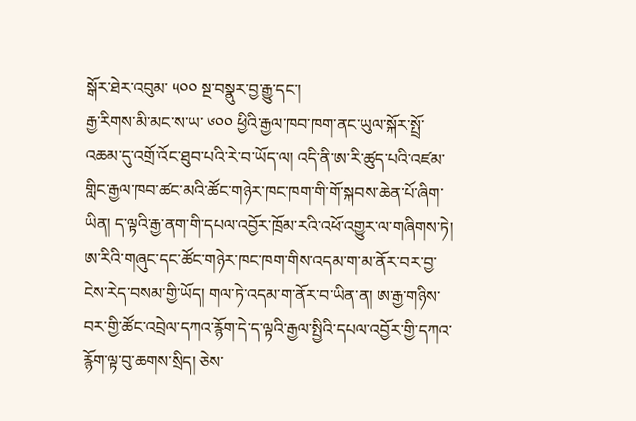སྒོར་ཐེར་འབུམ་ ༥༠༠ སྔ་བསྣུར་བྱ་རྒྱུ་དང་།
རྒྱ་རིགས་མི་མང་ས་ཡ་ ༦༠༠ ཕྱིའི་རྒྱལ་ཁབ་ཁག་ནང་ཡུལ་སྐོར་སྤྲོ་འཆམ་དུ་འགྲོ་འོང་ཐུབ་པའི་རེ་བ་ཡོད་ལ། འདི་ནི་ཨ་རི་ཚུད་པའི་འཛམ་གླིང་རྒྱལ་ཁབ་ཚང་མའི་ཚོང་གཉེར་ཁང་ཁག་གི་གོ་སྐབས་ཆེན་པོ་ཞིག་ཡིན། ད་ལྟའི་རྒྱ་ནག་གི་དཔལ་འབྱོར་ཁྲོམ་རའི་འཕོ་འགྱུར་ལ་གཞིགས་ཏེ། ཨ་རིའི་གཞུང་དང་ཚོང་གཉེར་ཁང་ཁག་གིས་འདམ་ག་མ་ནོར་བར་བྱ་ངེས་རེད་བསམ་གྱི་ཡོད། གལ་ཏེ་འདམ་ག་ནོར་བ་ཡིན་ན། ཨ་རྒྱ་གཉིས་བར་གྱི་ཚོང་འབྲེལ་དཀའ་རྙོག་དེ་ད་ལྟའི་རྒྱལ་སྤྱིའི་དཔལ་འབྱོར་གྱི་དཀའ་རྙོག་ལྟ་བུ་ཆགས་སྲིད། ཅེས་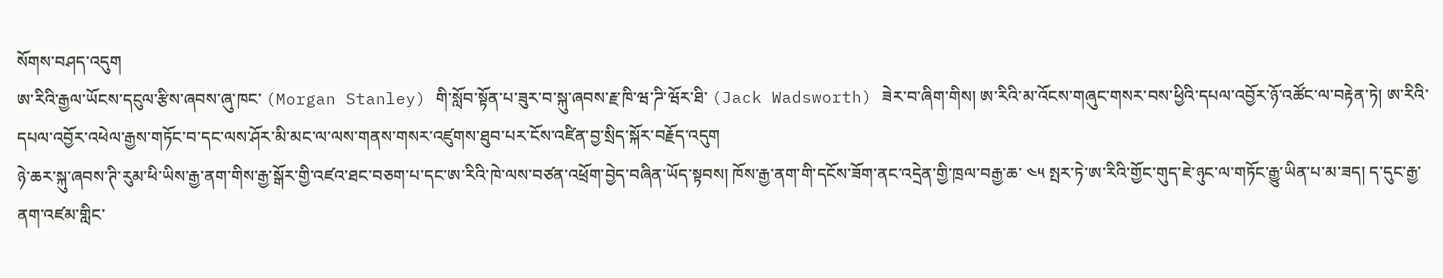སོགས་བཤད་འདུག
ཨ་རིའི་རྒྱལ་ཡོངས་དངུལ་རྩིས་ཞབས་ཞུ་ཁང་ (Morgan Stanley) གི་སློབ་སྟོན་པ་ཟུར་བ་སྐུ་ཞབས་རྗ་ཁི་ཝ་ཌི་ཝོར་ཐི་ (Jack Wadsworth) ཟེར་བ་ཞིག་གིས། ཨ་རིའི་མ་འོངས་གཞུང་གསར་བས་ཕྱིའི་དཔལ་འབྱོར་ཉོ་འཚོང་ལ་བརྟེན་ཏེ། ཨ་རིའི་དཔལ་འབྱོར་འཕེལ་རྒྱས་གཏོང་བ་དང་ལས་ཤོར་མི་མང་ལ་ལས་གནས་གསར་འཛུགས་ཐུབ་པར་ངོས་འཛིན་བྱ་སྲིད་སྐོར་བརྗོད་འདུག
ཉེ་ཆར་སྐུ་ཞབས་ཊི་རུམ་ཕི་ཡིས་རྒྱ་ནག་གིས་རྒྱ་སྒོར་གྱི་འཛའ་ཐང་བཅག་པ་དང་ཨ་རིའི་ཁེ་ལས་བཙན་འཕྲོག་བྱེད་བཞིན་ཡོད་སྟབས། ཁོས་རྒྱ་ནག་གི་དངོས་ཟོག་ནང་འདྲེན་གྱི་ཁྲལ་བརྒྱ་ཆ་ ༤༥ སྤར་ཏེ་ཨ་རིའི་གྱོང་གུད་ཇེ་ཉུང་ལ་གཏོང་རྒྱུ་ཡིན་པ་མ་ཟད། ད་དུང་རྒྱ་ནག་འཛམ་གླིང་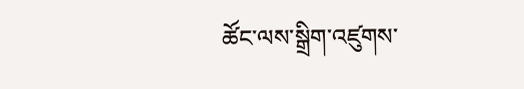ཚོང་ལས་སྒྲིག་འཛུགས་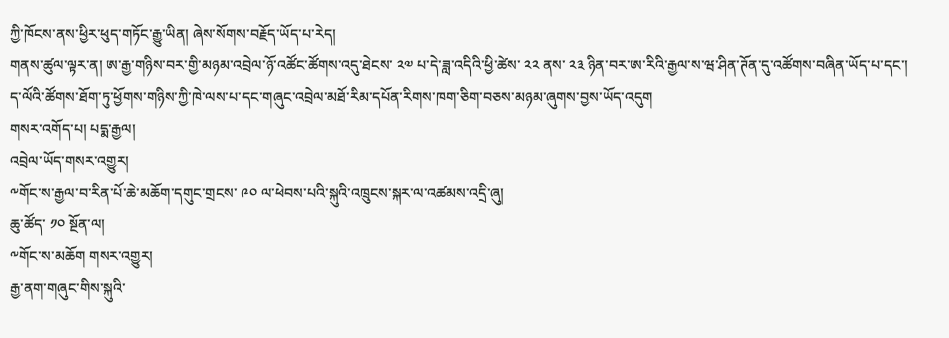ཀྱི་ཁོངས་ནས་ཕྱིར་ཕུད་གཏོང་རྒྱུ་ཡིན། ཞེས་སོགས་བརྗོད་ཡོད་པ་རེད།
གནས་ཚུལ་ལྟར་ན། ཨ་རྒྱ་གཉིས་བར་གྱི་མཉམ་འབྲེལ་ཉོ་འཚོང་ཚོགས་འདུ་ཐེངས་ ༢༧ པ་དེ་ཟླ་འདིའི་ཕྱི་ཚེས་ ༢༢ ནས་ ༢༣ ཉིན་བར་ཨ་རིའི་རྒྱལ་ས་ཝ་ཤིན་ཊོན་དུ་འཚོགས་བཞིན་ཡོད་པ་དང་། ད་ལོའི་ཚོགས་ཐོག་ཏུ་ཕྱོགས་གཉིས་ཀྱི་ཁེ་ལས་པ་དང་གཞུང་འབྲེལ་མཐོ་རིམ་དཔོན་རིགས་ཁག་ཅིག་བཅས་མཉམ་ཞུགས་བྱས་ཡོད་འདུག
གསར་འགོད་པ། པདྨ་རྒྱལ།
འབྲེལ་ཡོད་གསར་འགྱུར།
༸གོང་ས་རྒྱལ་བ་རིན་པོ་ཆེ་མཆོག་དགུང་གྲངས་ ༩༠ ལ་ཕེབས་པའི་སྐུའི་འཁྲུངས་སྐར་ལ་འཚམས་འདྲི་ཞུ།
ཆུ་ཚོད་ ༡༠ སྔོན་ལ།
༸གོང་ས་མཆོག གསར་འགྱུར།
རྒྱ་ནག་གཞུང་གིས་སྐུའི་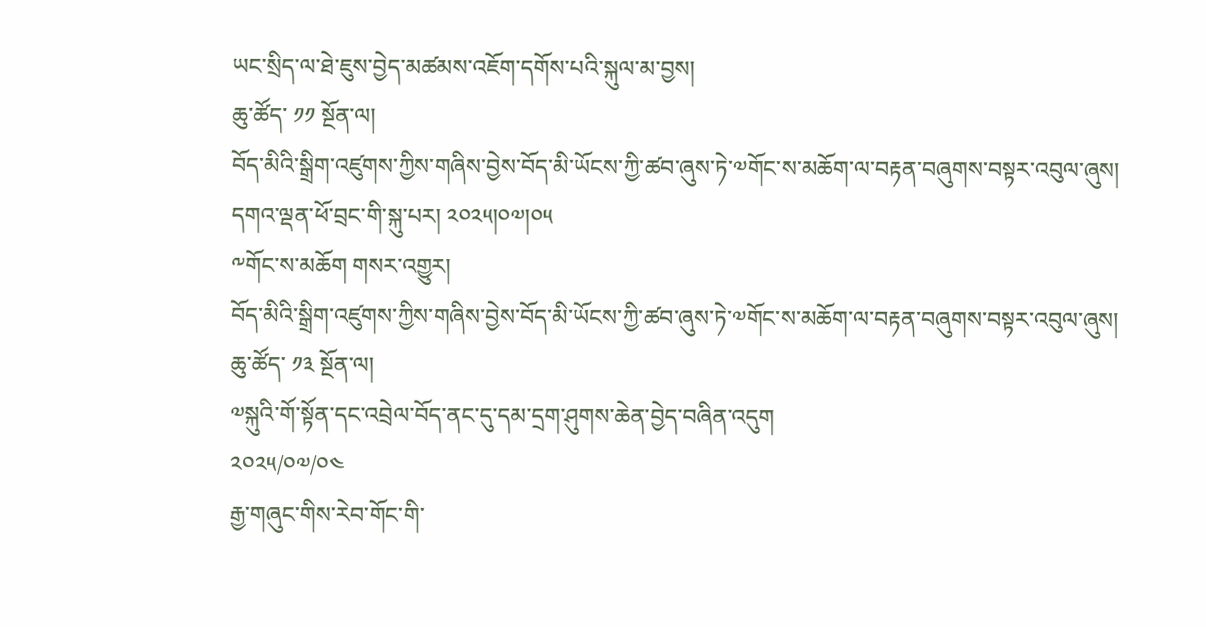ཡང་སྲིད་ལ་ཐེ་ཇུས་བྱེད་མཚམས་འཇོག་དགོས་པའི་སྐུལ་མ་བྱས།
ཆུ་ཚོད་ ༡༡ སྔོན་ལ།
བོད་མིའི་སྒྲིག་འཛུགས་ཀྱིས་གཞིས་བྱེས་བོད་མི་ཡོངས་ཀྱི་ཚབ་ཞུས་ཏེ་༧གོང་ས་མཆོག་ལ་བརྟན་བཞུགས་བསྟར་འབུལ་ཞུས། དགའ་ལྡན་ཕོ་བྲང་གི་སྐུ་པར། ༢༠༢༥།༠༧།༠༥
༸གོང་ས་མཆོག གསར་འགྱུར།
བོད་མིའི་སྒྲིག་འཛུགས་ཀྱིས་གཞིས་བྱེས་བོད་མི་ཡོངས་ཀྱི་ཚབ་ཞུས་ཏེ་༧གོང་ས་མཆོག་ལ་བརྟན་བཞུགས་བསྟར་འབུལ་ཞུས།
ཆུ་ཚོད་ ༡༣ སྔོན་ལ།
༧སྐུའི་གོ་སྟོན་དང་འབྲེལ་བོད་ནང་དུ་དམ་དྲག་ཤུགས་ཆེན་བྱེད་བཞིན་འདུག
༢༠༢༥/༠༧/༠༤
རྒྱ་གཞུང་གིས་རེབ་གོང་གི་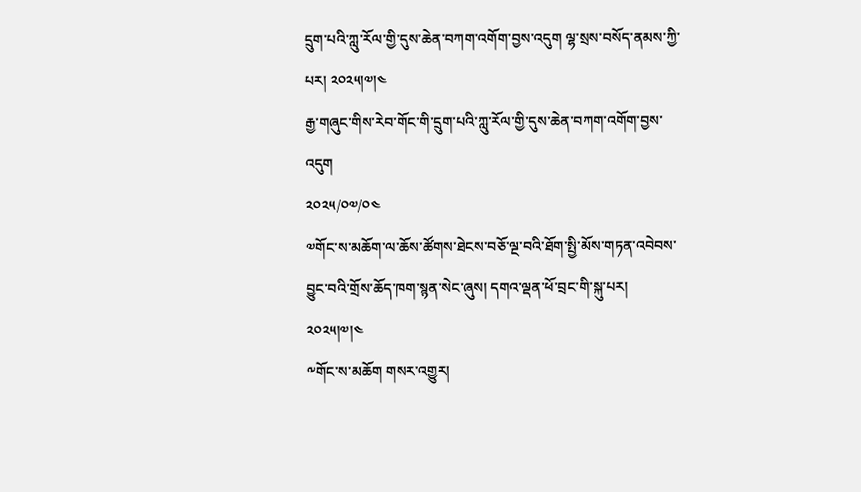དྲུག་པའི་ཀླུ་རོལ་གྱི་དུས་ཆེན་བཀག་འགོག་བྱས་འདུག ལྷ་སྲས་བསོད་ནམས་ཀྱི་པར། ༢༠༢༥།༧།༤
རྒྱ་གཞུང་གིས་རེབ་གོང་གི་དྲུག་པའི་ཀླུ་རོལ་གྱི་དུས་ཆེན་བཀག་འགོག་བྱས་འདུག
༢༠༢༥/༠༧/༠༤
༧གོང་ས་མཆོག་ལ་ཆོས་ཚོགས་ཐེངས་བཅོ་ལྔ་བའི་ཐོག་སྤྱི་མོས་གཏན་འབེབས་བྱུང་བའི་གྲོས་ཆོད་ཁག་སྙན་སེང་ཞུས། དགའ་ལྡན་ཕོ་བྲང་གི་སྐུ་པར། ༢༠༢༥།༧།༤
༸གོང་ས་མཆོག གསར་འགྱུར།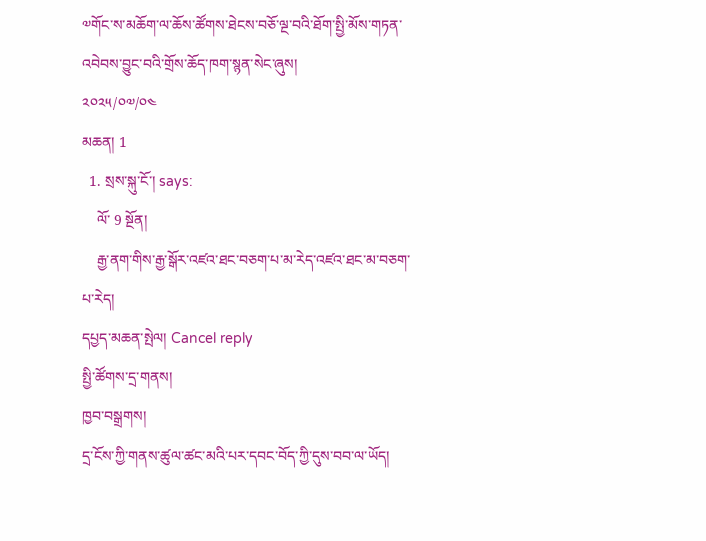༧གོང་ས་མཆོག་ལ་ཆོས་ཚོགས་ཐེངས་བཅོ་ལྔ་བའི་ཐོག་སྤྱི་མོས་གཏན་འབེབས་བྱུང་བའི་གྲོས་ཆོད་ཁག་སྙན་སེང་ཞུས།
༢༠༢༥/༠༧/༠༤
མཆན། 1
  1. སྲས་སྐུ་ངོ་། says:
    ལོ་ 9 སྔོན།
    རྒྱ་ནག་གིས་རྒྱ་སྒོར་འཛའ་ཐང་བཅག་པ་མ་རེད་འཛའ་ཐང་མ་བཅག་པ་རེད།
དཔྱད་མཆན་སྤེལ། Cancel reply
སྤྱི་ཚོགས་དྲ་གནས།
ཁྱབ་བསྒྲགས།
དྲ་ངོས་ཀྱི་གནས་ཚུལ་ཚང་མའི་པར་དབང་བོད་ཀྱི་དུས་བབ་ལ་ཡོད།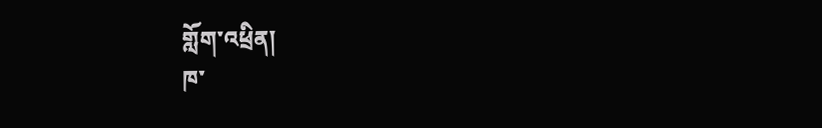གློག་འཕྲིན།
ཁ་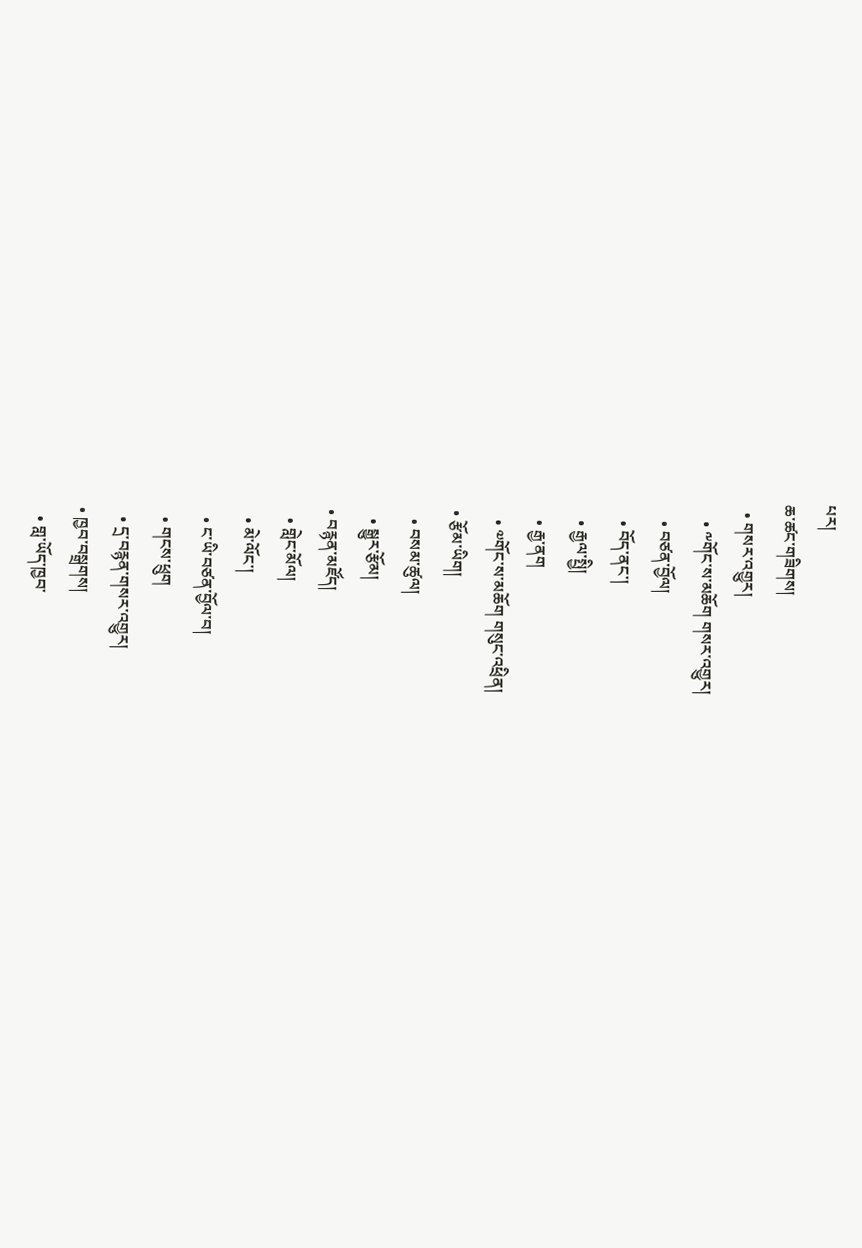པར།
ཆ་ཚང་གཟིགས།
  • གསར་འགྱུར།
    • ༸གོང་ས་མཆོག གསར་འགྱུར།
    • བཙན་བྱོལ།
    • བོད་ནང་།
    • རྒྱལ་སྤྱི།
    • རྒྱ་ནག
    • ༧གོང་ས་མཆོག གསུང་འཕྲིན།
  • རྩོམ་ཡིག།
    • བསམ་ཚུལ།
    • སྒྱུར་རྩོམ།
  • བརྙན་མཛོད།
    • གླེང་མོལ།
    • མེ་ལོང་།
    • ང་ཡི་བཙན་བྱོལ་བ།
    • གངས་ཕྲུག
    • དྲ་བརྙན་གསར་འགྱུར།
  • ཁྱབ་བསྒྲགས།
    • གླ་ཡོད་ཁྱབ་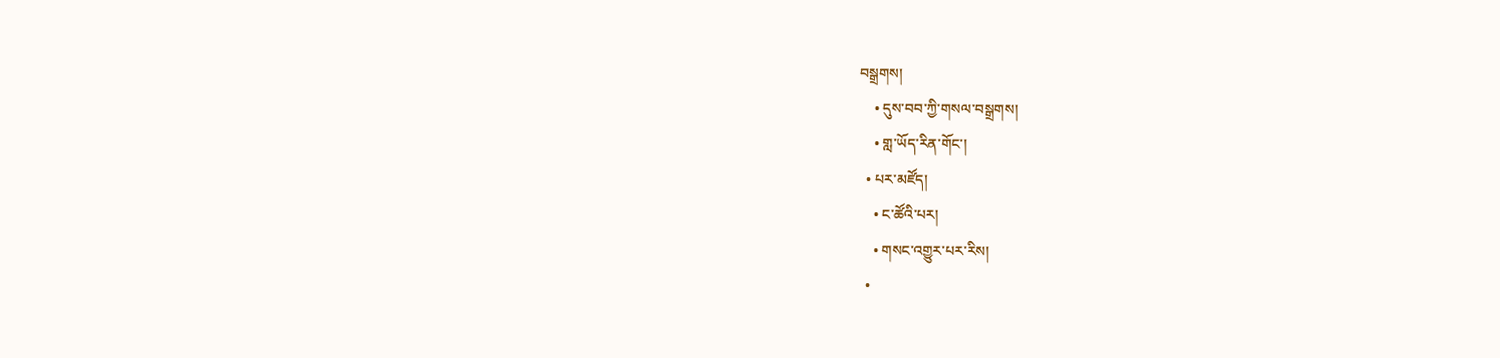བསྒྲགས།
    • དུས་བབ་ཀྱི་གསལ་བསྒྲགས།
    • གླ་ཡོད་རིན་གོང་།
  • པར་མཛོད།
    • ང་ཚོའི་པར།
    • གསང་འགྱུར་པར་རིས།
  •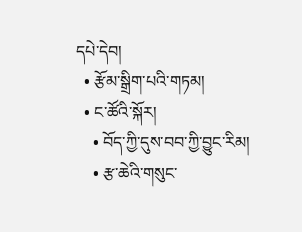དཔེ་དེབ།
  • རྩོམ་སྒྲིག་པའི་གཏམ།
  • ང་ཚོའི་སྐོར།
    • བོད་ཀྱི་དུས་བབ་ཀྱི་བྱུང་རིམ།
    • རྩ་ཆེའི་གསུང་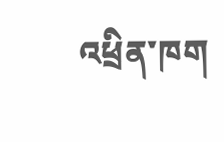འཕྲིན་ཁག